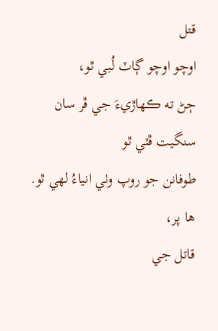قتل
اوچو اوچو ڳاٽ لُبي ٿو،
ڄڻ ته ڪهاڙيءَ جي ڦر سان
سنگيت ڦٽي ٿو
طوفانن جو روپ وٺي انياءُ لهي ٿو.
ها پر،
قاتل جي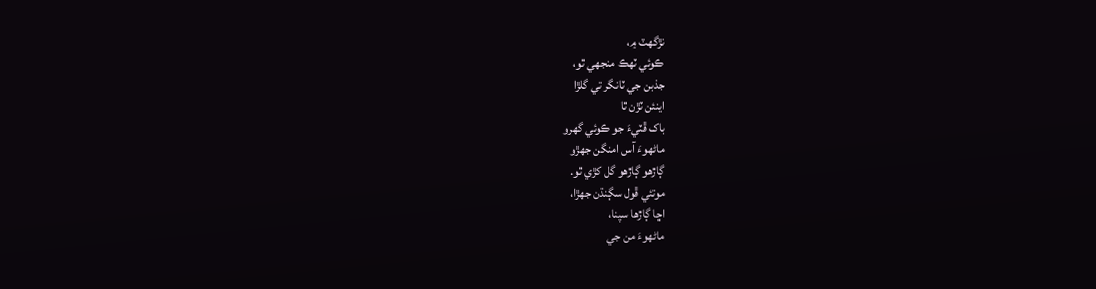نڙگهٽ ۾،
ڪوئي ٽهڪ منجهي ٿو،
جذبن جي ٽانگر تي گلڙا
اينئن ٽڙن ٿا
باک ڦٽيءَ جو ڪوئي گهرو
ماڻهوءَ آس امنگن جهڙو
ڳاڙهو ڳاڙهو گل کڙي ٿو.
موتئي ڦول سڳنڌن جهڙا،
اڇا ڳاڙها سپنا،
ماڻهوءَ من جي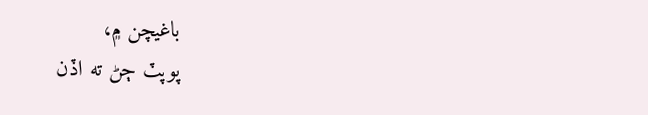باغيچن ۾،
پوپٽ ڄڻ ته اڏن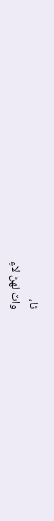ٿا،
واٽ لهڻ لاءِ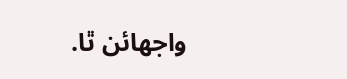واجهائن ٿا.